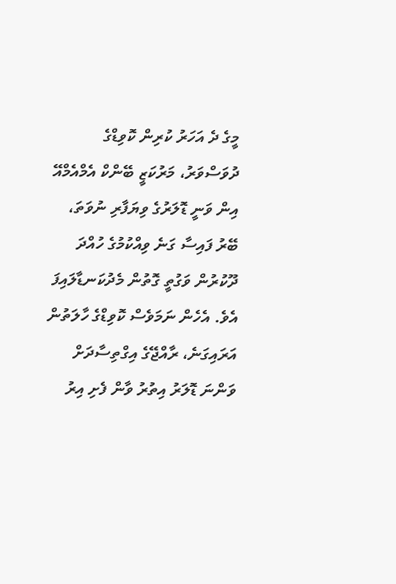މީގެ ދެ އަހަރު ކުރިން ކޮވިޑްގެ ދުވަސްވަރު، މަރުކަޒީ ބޭންކް އެމްއެމްއޭ އިން ވަނީ ޑޮލަރުގެ ވިޔަފާރި ނުވަތަ، ބޭރު ފައިސާ ގަނެ ވިއްކުމުގެ ހުއްދަ ދޫކުރުން ވަގުތީ ގޮތުން މެދުކަނޑާލައިފަ އެވެ. އެހެން ނަމަވެސް ކޮވިޑްގެ ހާލަތުން އަރައިގަނެ، ރާއްޖޭގެ އިގްތިސާދަށް ވަންނަ ޑޮލަރު އިތުރު ވާން ފެށި އިރު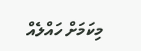މިކަމަށް ހައްލެއް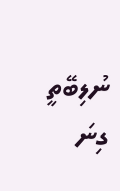ނުލިބޭތީ ގިނަ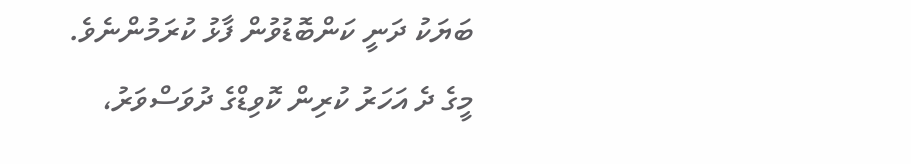ބަޔަކު ދަނީ ކަންބޮޑުވުން ފާޅު ކުރަމުންނެވެ.
މީގެ ދެ އަހަރު ކުރިން ކޮވިޑްގެ ދުވަސްވަރު،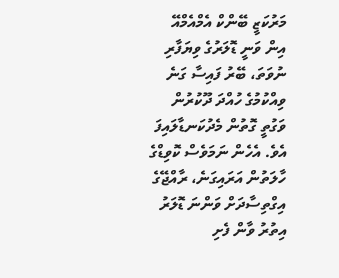މަރުކަޒީ ބޭންކް އެމްއެމްއޭ އިން ވަނީ ޑޮލަރުގެ ވިޔަފާރި ނުވަތަ، ބޭރު ފައިސާ ގަނެ ވިއްކުމުގެ ހުއްދަ ދޫކުރުން ވަގުތީ ގޮތުން މެދުކަނޑާލައިފަ އެވެ. އެހެން ނަމަވެސް ކޮވިޑްގެ ހާލަތުން އަރައިގަނެ، ރާއްޖޭގެ އިގްތިސާދަށް ވަންނަ ޑޮލަރު އިތުރު ވާން ފެށި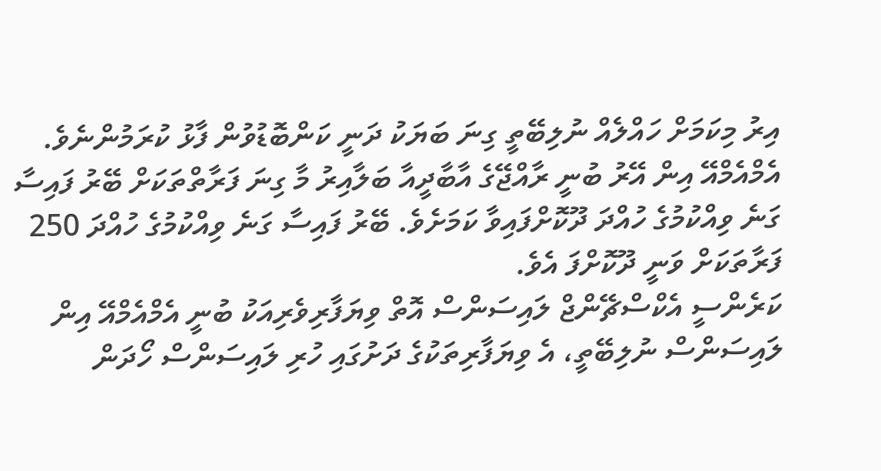އިރު މިކަމަށް ހައްލެއް ނުލިބޭތީ ގިނަ ބަޔަކު ދަނީ ކަންބޮޑުވުން ފާޅު ކުރަމުންނެވެ.
އެމްއެމްއޭ އިން އޭރު ބުނީ ރާއްޖޭގެ އާބާދީއާ ބަލާއިރު މާ ގިނަ ފަރާތްތަކަށް ބޭރު ފައިސާ ގަނެ ވިއްކުމުގެ ހުއްދަ ދޫކޮށްފައިވާ ކަމަށެވެ. ބޭރު ފައިސާ ގަނެ ވިއްކުމުގެ ހުއްދަ 250 ފަރާތަކަށް ވަނީ ދޫކޮށްފަ އެވެ.
ކަރެންސީ އެކްސްޗޭންޖް ލައިސަންސް އޮތް ވިޔަފާރިވެރިއަކު ބުނީ އެމްއެމްއޭ އިން ލައިސަންސް ނުލިބޭތީ، އެ ވިޔަފާރިތަކުގެ ދަށުގައި ހުރި ލައިސަންސް ހޯދަން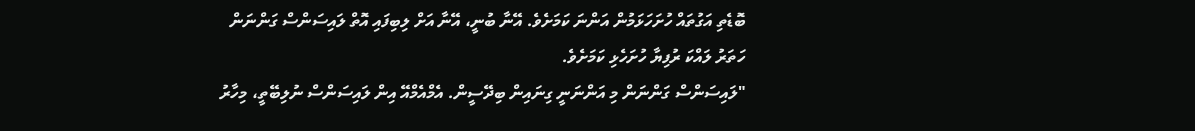ބޮޑެތި އަގުތައް ހުށަހަޅަމުން އަންނަ ކަމަށެވެ. އޭނާ ބުނީ، އޭނާ އަށް ލިބިފައި އޮތް ލައިސަންސް ގަންނަން ހަތަރު ލައްކަ ރުފިޔާ ހުށަހެޅި ކަމަށެވެ.
"ލައިސަންސް ގަންނަން މި އަންނަނީ ގިނައިން ބިދޭސީން. އެމްއެމްއޭ އިން ލައިސަންސް ނުލިބޭތީ، މިހާރު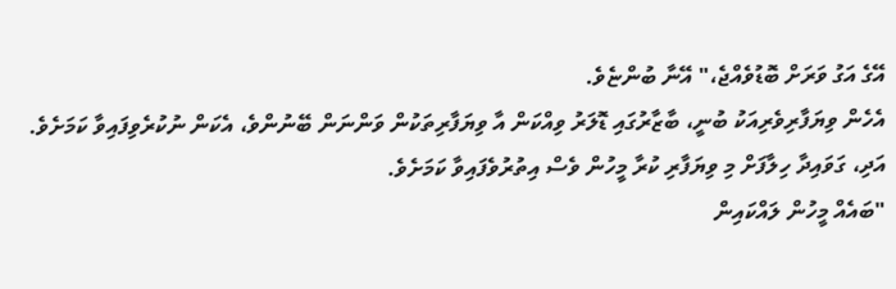އޭގެ އަގު ވަރަށް ބޮޑުވެއްޖެ،" އޭނާ ބުންޏެވެ.
އެހެން ވިޔަފާރިވެރިއަކު ބުނީ، ބާޒާރުގައި ޑޮލަރު ވިއްކަން އާ ވިޔަފާރިތަކުން ވަންނަން ބޭނުންވެ، އެކަން ނުކުރެވިފައިވާ ކަމަށެވެ. އަދި، ގަވައިދާ ހިލާފަށް މި ވިޔަފާރި ކުރާ މީހުން ވެސް އިތުރުވެފައިވާ ކަމަށެވެ.
"ބައެއް މީހުން ލައްކައިން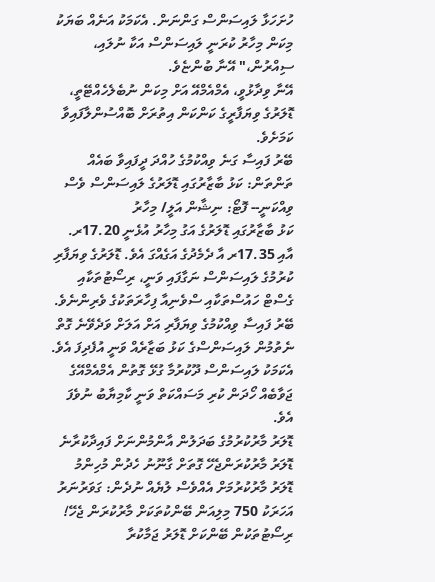ހުށަހަޅާ ލައިސަންސް ގަންނަން. އެކަމަކު އަނެއް ބަޔަކު މިކަން މިހާރު ކުރަނީ ލައިސަންސް އަކާ ނުލައި، ސިއްރުން،" އޭނާ ބުންޏެވެ.
އޭނާ ވިދާޅުވީ، އެމްއެމްއޭ އަށް މިކަން ނުބެލެހެއްޓޭތީ، ޑޮލަރުގެ ވިޔަފާރީގެ ކަންކަން އިތުރަށް ބޮއްސުންލާފައިވާ ކަމަށެވެ.
ބޭރު ފައިސާ ގަނެ ވިއްކުމުގެ ހުއްދަ ދީފައިވާ ބައެއް ތަންތަން: ކަޅު ބާޒާރުގައި ޑޮލަރުގެ ލައިސަންސް ވެސް ވިއްކަނީ-- ފޮޓޯ: ނިޝާން އަލީ/ މިހާރު
ކަޅު ބާޒާރުގައި ޑޮލަރުގެ އަގު މިހާރު އުޅެނީ 17.20ރ. އާއި 17.35ރ އާ ދެމެދުގެ އަގެއްގަ އެވެ. ޑޮލަރުގެ ވިޔަފާރި ކުރުމުގެ ލައިސަންސް ނަގާފައި ވަނީ، ރިސޯޓުތަކާއި ގެސްޓް ހައުސްތަކާއި ސްވެނިއާ ފިހާރަތަކުގެ ވެރިންނެވެ.
ބޭރު ފައިސާ ވިއްކުމުގެ ވިޔަފާރި އަށް އަލަށް ވަދެވޭނެ ގޮތް ނެތުމުން ލައިސަންސްގެ ކަޅު ބަޒާރެއް ވަނީ އުފެދިފަ އެވެ. އެކަމަކު ލައިސަންސް ދޫކުރުމާ ގުޅޭ ގޮތުން އެމްއެމްއޭގެ ޖަވާބެއް ހޯދަން ކުރި މަސައްކަތް ވަނީ ކާމިޔާބު ނުވެފަ އެވެ.
ޑޮލަރު މާރުކުރުމުގެ ބަދަލުން އާންމުންނަށް ފައިދާކުރާނެ
ޑޮލަރު މާރުކުރަންޖެހޭ ގޮތަށް ގާނޫނު ހެދުން މުހިންމު
ޑޮލަރު މާރުކުރުމަށް އެއްވެސް ލުޔެއް ނުދެން: ގަވަރުނަރު
އަހަރަކު 750 މިލިއަން ބޭންކުތަކަށް މާރުކުރަން ޖެހޭ!
ރިސޯޓުތަކުން ބޭންކަށް ޑޮލަރު ޖަމާކުރާ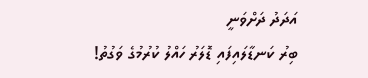އަދަދު ދަށްވަނީ
ބިރު ކަނޑާލައިފައި ޑޮލަރު ހައްލު ކުރުމުގެ ވަގުތު!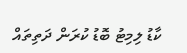ކާޑު ލިމިޓު ބޮޑު ކުރަން ދަތިތައް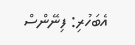އެބަހުރި: ފިނޭންސް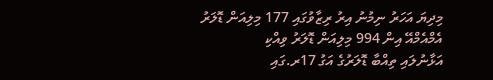މިދިޔަ އަހަރު ނިމުނު އިރު ރިޒާވުގައި 177 މިލިއަން ޑޮލަރު
އެމްއެމްއޭ އިން 994 މިލިއަން ޑޮލަރު ވިއްކި
އަޅާނުލައި ތިއްބާ ޑޮލަރުގެ އަގު 17ރ.ގައި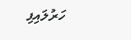ހަރުލައިފި